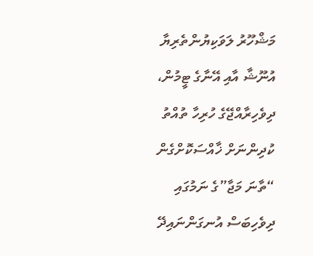މަޝްހޫރު ލަވަކިޔުންތެރިޔާ އުނޫޝާ އާއި އޭނާގެ ޓީމުން، ދިވެހިރާއްޖޭގެ ހުރިހާ ތުއްތު ކުދިންނަށް ޚާއްސަކޮށްގެން “ތާނަ މަޖާ”ގެ ނަމުގައި ދިވެހިބަސް އުނގަންނައިދޭ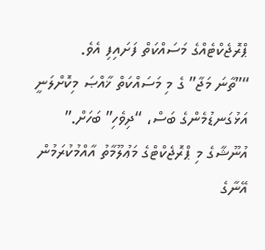ޕްރޮޖެކްޓެއްގެ މަސައްކަތް ފަށައިފި އެވެ.
“”ތާނަ މަޖާ” ގެ މި މަސައްކަތް ޚާއްޞަ މިކޮށްލަނީ އަޅުގަނޑުމެންގެ ބަސް، “ދިވެހި” ބަހަށް.” އުނޫޝާގެ މި ޕްރޮޖެކްޓްގެ މަޢުލޫމާތު އާއްމުކުރަމުން އޭނާގެ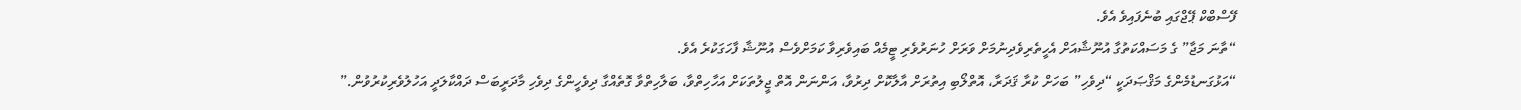ފޭސްބްކް ޕޭޖްގައި ބުނެފައިވެ އެވެ.
“ތާނަ މަޖާ” ގެ މަސައްކަތުގާ އުނޫޝާއަށް އެހީތެރިވެދިނުމަށް ވަރަށް ހުނަރުވެރި ޓީމެއް ބައިވެރިވާ ކަމަށްވެސް އުނޫޝާ ފާހަގަކުރެ އެވެ.
“އަޅުގަނޑުމެންގެ މަޤްޞަދަކީ “ދިވެހި” ބަހަށް ކުރާ ޤަދަރާ، އޮތްލޯބި އިތުރަށް އާލާކޮށް ދިރުވާ، އަންނަން އޮތް ޖީލުތަކަށް އަހާހިތްވާ، ބަލާހިތްވާ ގޮތެއްގާ ދިވެހީންގެ ދިވެހި މާދަރީބަސް ދައްކާލަދީ އަހުލުވެރިކުރުވުން.”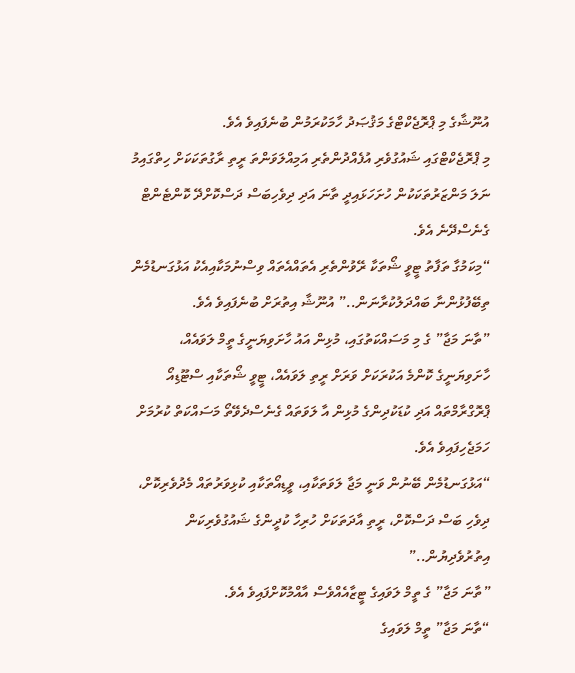އުނޫޝާގެ މި ޕްރޮޖެކްޓްގެ މަޤުޞަދު ހާމަކުރަމުން ބުނެފައިވެ އެވެ.
މި ޕްރޮޖެކްޓްގައި ޝައުގުވެރި އުފެއްދުންތެރި އަމިއްލަވަންތަ ރީތި ރާގުތަކަކަށް ހިތްގައިމު ނަލަ މަންޒަރުތަކަކުން ހުށަހަޅައިދީ ތާނަ އަދި ދިވެހިބަސް ދަސްކޮށްދޭ ކޮންޓެންޓް ގެނެސްދޭނެ އެވެ.
“މިކަމުގާ ތަފާތު ޓީވީ ޝޯތަކާ ރޭވުންތެރި އެތައްއެތައް ވިސްނުމަކާއިއެކު އަޅުގަނޑުމެން ތިބޭފުޅުންނާ ބައްދަލުކުރާނަން..” އުނޫޝާ އިތުރަށް ބުނެފައިވެ އެވެ.
”ތާނަ މަޖާ” ގެ މި މަސައްކަތުގައި، މުޅިން އައު ހާށަވިޔަނީގެ ތީމް ލަވައެއް، ހާށަވިޔަނީގެ ކޮންމެ އަކުރަކަށް ވަރަށް ރީތި ލަވައެއް، ޓީވީ ޝޯތަކާއި ސްޓޫޑިއޯ ޕްރޮގްރާމްތައް އަދި ކުޑަކުދިންގެ މުޅިން އާ ލަވަތައް ގެނެސްދެވޭތޯ މަސައްކަތް ކުރުމަށް ހަމަޖެހިފައިވެ އެވެ.
“އަޅުގަނޑުމެން ބޭނުން ވަނީ މަޖާ ލަވަތަކާއި، ވީޑިއޯތަކާއި ކުޅިވަރުތައް މެދުވެރިކޮށް، ދިވެހި ބަސް ދަސްކޮށް، ރީތި އާދަތަކަށް ހުރިހާ ކުދީންގެ ޝައުގުވެރިކަން އިތުރުވެދިޔުން..”
”ތާނަ މަޖާ” ގެ ތީމް ލަވައިގެ ޓީޒާއެއްވެސް އާއްމުކޮށްފައިވެ އެވެ.
“ތާނަ މަޖާ” ތީމް ލަވައިގެ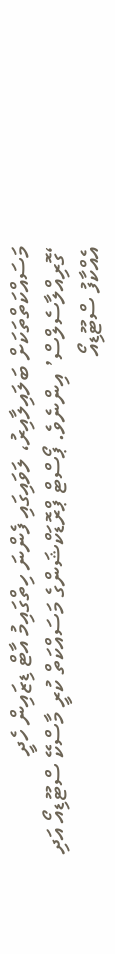މަސައްކަތްތަކަށް ބަލައިލާއިރު، ލަވައިގައި ފެންނަ ހިތްގައިމު އާޓް ޑިޒައިން ހެދީ ‘ގޮރިއްލާސެލްސް’ އިންނެވެ. ޕޯސްޓް ޕްރޮޑަކްޝަންގެ މަސައްކަތް ކުރީ މާސްކޭ ސްޓޫޑިއޯ އަދި އެއްކާފު ސްޓޫޑިއޯ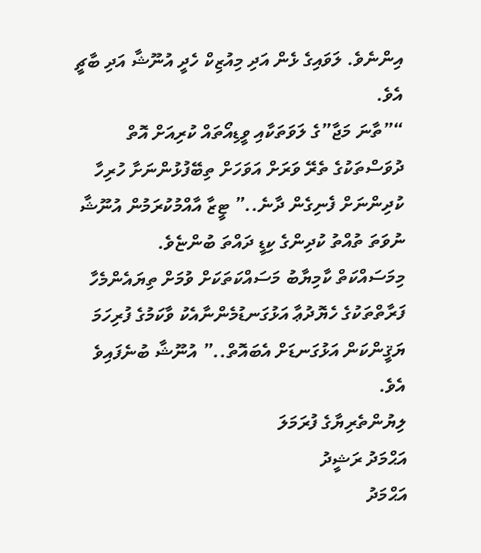އިންނެވެ. ލަވައިގެ ޅެން އަދި މިއުޒިކް ހެދީ އުނޫޝާ އަދި ބާޗީ އެވެ.
“”ތާނަ މަޖާ”ގެ ލަވަތަކާއި ވީޑިއޯތައް ކުރިއަށް އޮތް ދުވަސްތަކުގެ ތެރޭ ވަރަށް އަވަހަށް ތިބޭފުޅުންނަށާ ހުރިހާ ކުދިންނަށް ފެނިގެން ދާނެ..” ޓީޒާ އާއްމުކުރަމުން އުނޫޝާ ނުވަތަ ތުއްތު ކުދިންގެ ކިޑީ ދައްތަ ބުންޏެވެ.
މިމަސައްކަތް ކާމިޔާބު މަސައްކަތަކަށް ވުމަށް ތިޔައެންމެހާ ފަރާތްތަކުގެ ހެޔޮދުޢާ އަޅުގަނޑުމެންނާއެކު ވާކަމުގެ ފުރިހަމަ ޔަޤީންކަން އަޅުގަނޑަށް އެބައޮތް..” އުނޫޝާ ބުނެފައިވެ އެވެ.
ލިޔުންތެރިޔާގެ ފުރަމަލަ
އަޙްމަދު ރަޝީދު
އަޙްމަދު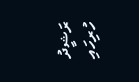ރަޝީދު
ހުރިހައި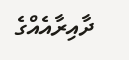ދާއިރާއެއްގެ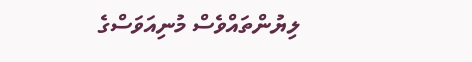ލިޔުންތައްވެސް މުނިއަވަސްގެ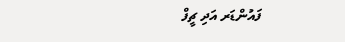ފައުންޑަރ އަދި ޗީފް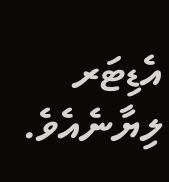އެޑިޓަރ ލިޔާނެއެވެ.